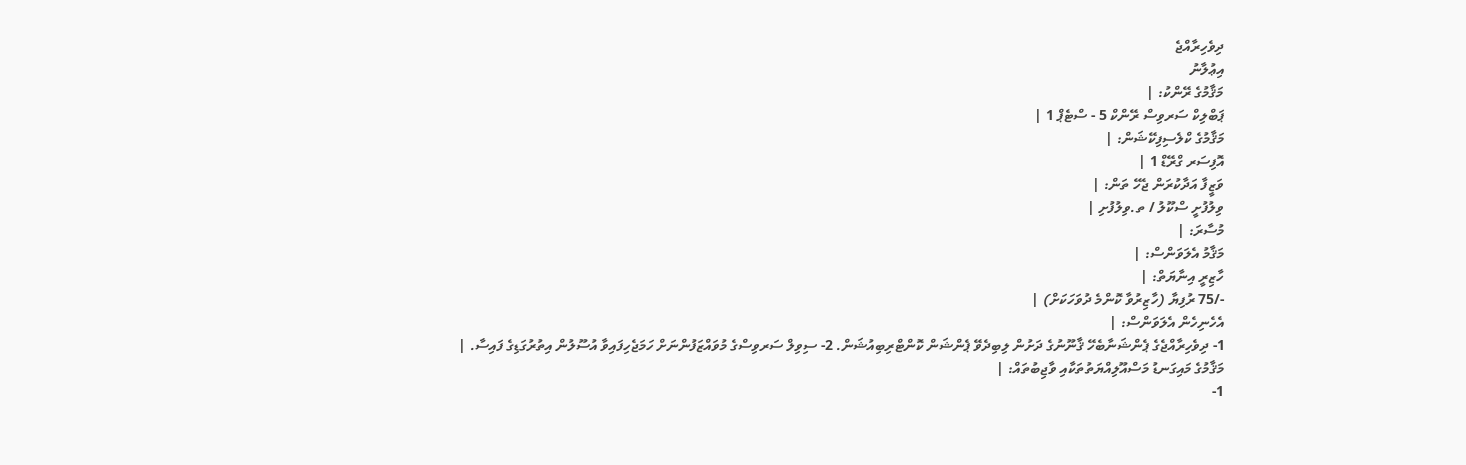ދިވެހިރާއްޖެ
އިޢުލާނު
މަޤާމުގެ ރޭންކު: |
ޕަބްލިކް ސަރވިސް ރޭންކް 5 - ސްޓެޕް 1 |
މަޤާމުގެ ކްލެސިފިކޭޝަން: |
އޮފިސަރ ގްރޭޑް 1 |
ވަޒީފާ އަދާކުރަން ޖެހޭ ތަން: |
ވިލުފުށީ ސްކޫލު / ތ.ވިލުފުށި |
މުސާރަ: |
މަޤާމު އެލަވަންސް: |
ހާޒިރީ އިނާޔަތް: |
-/75 ރުފިޔާ (ހާޒިރުވާ ކޮންމެ ދުވަހަކަށް) |
އެހެނިހެން އެލަވަންސް: |
1- ދިވެހިރާއްޖެގެ ޕެންޝަނާބެހޭ ޤާނޫނުގެ ދަށުން ލިބިދެވޭ ޕެންޝަން ކޮންޓްރިބިއުޝަން. 2- ސިވިލް ސަރވިސްގެ މުވައްޒަފުންނަށް ހަމަޖެހިފައިވާ އުސޫލުން އިތުރުގަޑިގެ ފައިސާ. |
މަޤާމުގެ މައިގަނޑު މަސްއޫލިއްޔަތުތަކާއި ވާޖިބުތައް: |
1-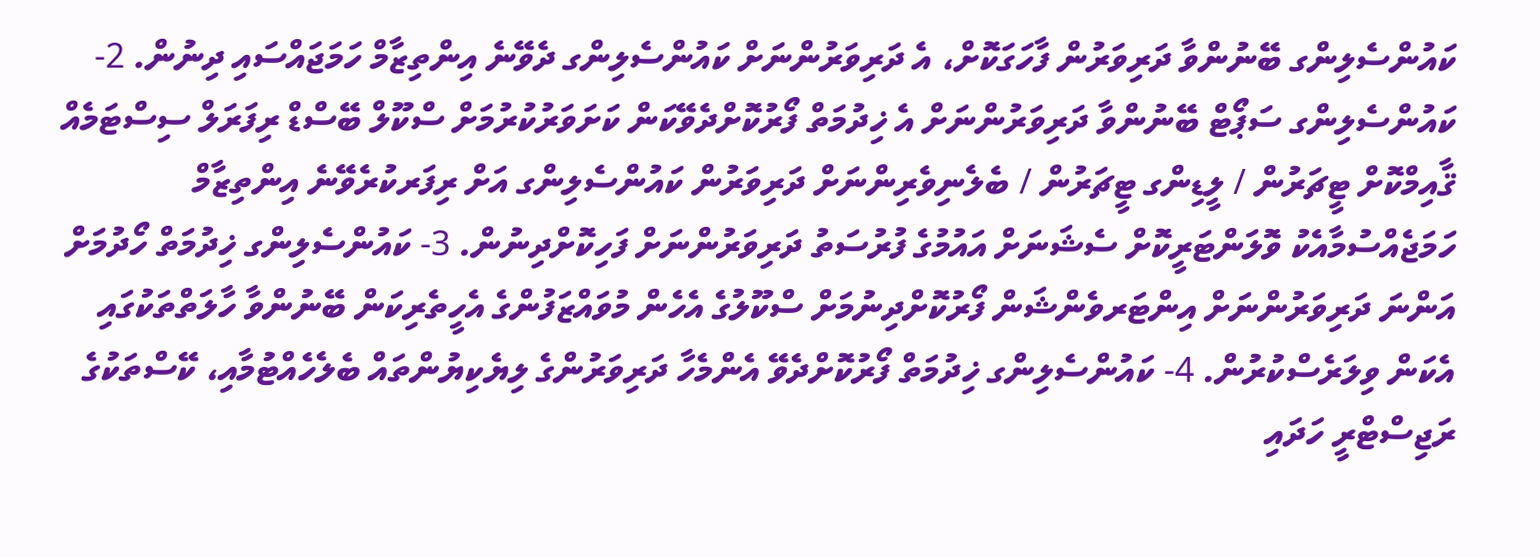ކައުންސެލިންގ ބޭނުންވާ ދަރިވަރުން ފާހަގަކޮށް، އެ ދަރިވަރުންނަށް ކައުންސެލިންގ ދެވޭނެ އިންތިޒާމް ހަމަޖައްސައި ދިނުން. 2- ކައުންސެލިންގ ސަޕޯޓް ބޭނުންވާ ދަރިވަރުންނަށް އެ ޚިދުމަތް ފޯރުކޮށްދެވޭކަން ކަށަވަރުކުރުމަށް ސްކޫލް ބޭސްޑް ރިފަރަލް ސިސްޓަމެއް ޤާއިމްކޮށް ޓީޗަރުން / ލީޑިންގ ޓީޗަރުން / ބެލެނިވެރިންނަށް ދަރިވަރުން ކައުންސެލިންގ އަށް ރިފަރކުރެވޭނެ އިންތިޒާމް ހަމަޖެއްސުމާއެކު ވޮލަންޓަރީކޮށް ސެޝަނަށް އައުމުގެ ފުރުސަތު ދަރިވަރުންނަށް ފަހިކޮށްދިނުން. 3- ކައުންސެލިންގ ޚިދުމަތް ހޯދުމަށް އަންނަ ދަރިވަރުންނަށް އިންޓަރވެންޝަން ފޯރުކޮށްދިނުމަށް ސްކޫލުގެ އެހެން މުވައްޒަފުންގެ އެހީތެރިކަން ބޭނުންވާ ހާލަތްތަކުގައި އެކަން ވިލަރެސްކުރުން. 4- ކައުންސެލިންގ ޚިދުމަތް ފޯރުކޮށްދެވޭ އެންމެހާ ދަރިވަރުންގެ ލިޔެކިޔުންތައް ބެލެހެއްޓުމާއި، ކޭސްތަކުގެ ރަޖިސްޓްރީ ހަދައި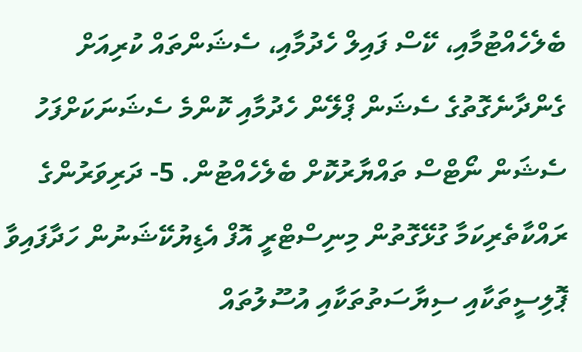ބެލެހެއްޓުމާއި، ކޭސް ފައިލް ހެދުމާއި، ސެޝަންތައް ކުރިއަށް ގެންދާނެގޮތުގެ ސެޝަން ޕްލޭން ހެދުމާއި ކޮންމެ ސެޝަނަކަށްފަހު ސެޝަން ނޯޓްސް ތައްޔާރުކޮށް ބެލެހެއްޓުން. 5- ދަރިވަރުންގެ ރައްކާތެރިކަމާ ގުޅޭގޮތުން މިނިސްޓްރީ އޮފް އެޑިޔުކޭޝަނުން ހަދާފައިވާ ޕޮލިސީތަކާއި ސިޔާސަތުތަކާއި އުސޫލުތައް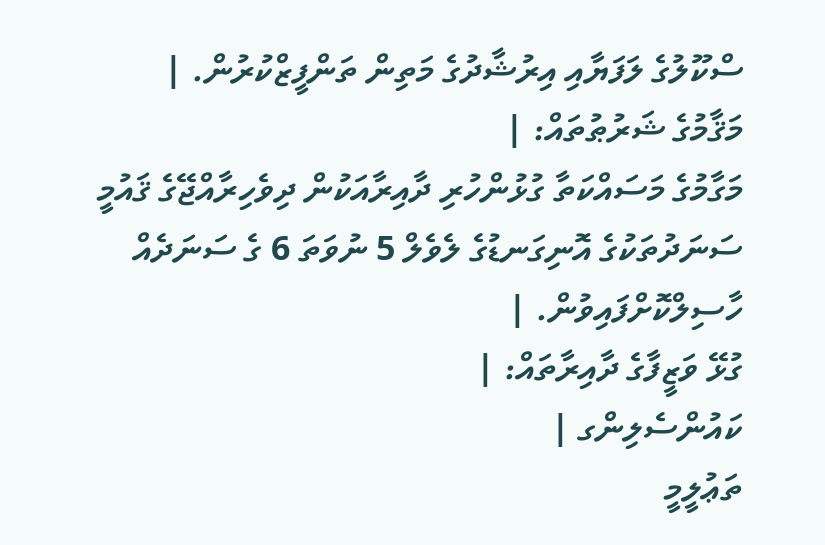ސްކޫލުގެ ލަފަޔާއި އިރުޝާދުގެ މަތިން ތަންފީޒްކުރުން. |
މަޤާމުގެ ޝަރުޠުތައް: |
މަގާމުގެ މަސައްކަތާ ގުޅުންހުރި ދާއިރާއަކުން ދިވެހިރާއްޖޭގެ ޤައުމީ ސަނަދުތަކުގެ އޮނިގަނޑުގެ ލެވެލް 5 ނުވަތަ 6 ގެ ސަނަދެއް ހާސިލްކޮށްފައިވުން. |
ގުޅޭ ވަޒީފާގެ ދާއިރާތައް: |
ކައުންސެލިންގ |
ތަޢުލީމީ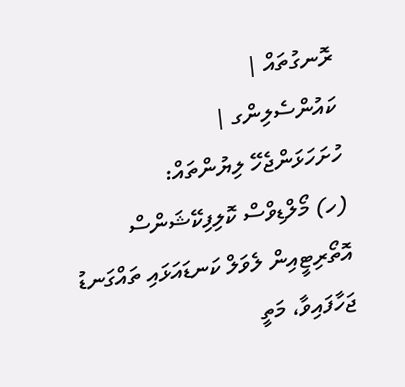ރޮނގުތައް |
ކައުންސެލިންގ |
ހުށަހަޅަންޖެހޭ ލިޔުންތައް:
(ހ) މޯލްޑިވްސް ކޮލިފިކޭޝަންސް އޮތޯރިޓީއިން ލެވަލް ކަނޑައަޅައި ތައްގަނޑު ޖަހާފައިވާ، މަތީ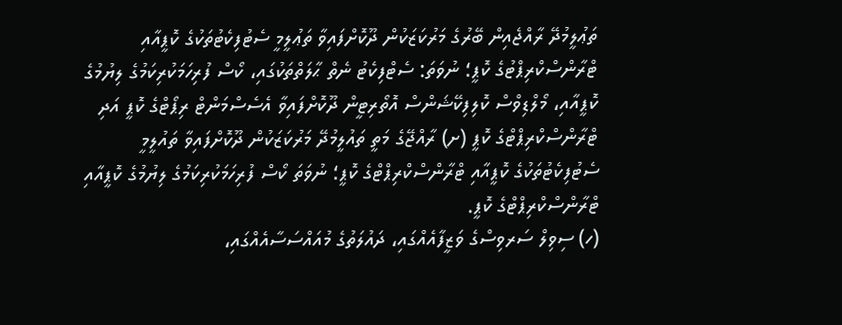ތަޢުލީމުދޭ ރާއްޖެއިން ބޭރުގެ މަރުކަޒަކުން ދޫކޮށްފައިވާ ތަޢުލީމީ ސެޓުފިކެޓުތަކުގެ ކޮޕީއާއި ޓްރާންސްކްރިޕްޓުގެ ކޮޕީ؛ ނުވަތަ: ސެޓްފިކެޓު ނެތް ޙާލަތްތަކުގައި، ކޯސް ފުރިހަމަކުރިކަމުގެ ލިޔުމުގެ ކޮޕީއާއި، މޯލްޑިވްސް ކޮލިފިކޭޝަންސް އޮތޯރިޓީން ދޫކޮށްފައިވާ އެސެސްމަންޓް ރިޕޯޓްގެ ކޮޕީ އަދި ޓްރާންސްކްރިޕްޓްގެ ކޮޕީ (ށ) ރާއްޖޭގެ މަތީ ތައުލީމުދޭ މަރުކަޒަކުން ދޫކޮށްފައިވާ ތައުލީމީ ސެޓުފިކެޓުތަކުގެ ކޮޕީއާއި ޓްރާންސްކްރިޕްޓްގެ ކޮޕީ؛ ނުވަތަ ކޯސް ފުރިހަމަކުރިކަމުގެ ލިޔުމުގެ ކޮޕީއާއި ޓްރާންސްކްރިޕްޓްގެ ކޮޕީ.
(ހ) ސިވިލް ސަރވިސްގެ ވަޒީފާއެއްގައި، ދައުލަތުގެ މުއައްސަސާއެއްގައި،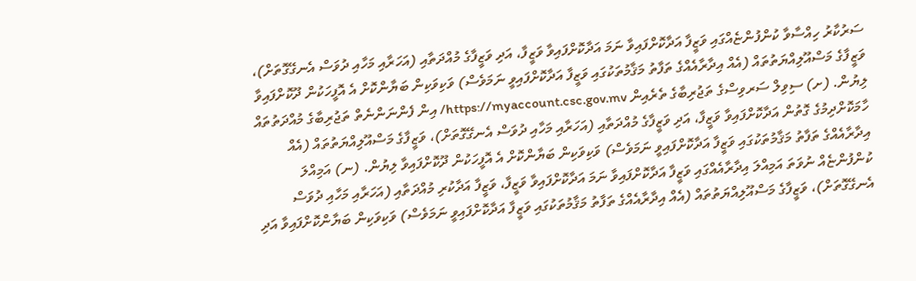ސަރުކާރު ހިއްސާވާ ކުންފުންޏެއްގައި ވަޒީފާ އަދާކޮށްފައިވާ ނަމަ އަދާކޮށްފައިވާ ވަޒީފާ، އަދި ވަޒީފާގެ މުއްދަތާއި (އަހަރާއި މަހާއި ދުވަސް އެނގޭގޮތަށް)، ވަޒީފާގެ މަސްއޫލިއްޔަތުތައް (އެއް އިދާރާއެއްގެ ތަފާތު މަޤާމުތަކުގައި ވަޒީފާ އަދާކޮށްފައިވީ ނަމަވެސް) ވަކިވަކިން ބަޔާންކޮށް އެ އޮފީހަކުން ދޫކޮށްފައިވާ ލިޔުން. (ށ) ސިވިލް ސަރވިސްގެ ތަޖުރިބާގެ ތެރެއިން https://myaccount.csc.gov.mv/ އިން ފެންނަންނެތް ތަޖުރިބާގެ މުއްދަތުތައް ހާމަކޮށްދިމުގެ ގޮތުން އަދާކޮށްފައިވާ ވަޒީފާ، އަދި ވަޒީފާގެ މުއްދަތާއި (އަހަރާއި މަހާއި ދުވަސް އެނގޭގޮތަށް)، ވަޒީފާގެ މަސްއޫލިއްޔަތުތައް (އެއް އިދާރާއެއްގެ ތަފާތު މަޤާމުތަކުގައި ވަޒީފާ އަދާކޮށްފައިވީ ނަމަވެސް) ވަކިވަކިން ބަޔާންކޮށް އެ އޮފީހަކުން ދޫކޮށްފައިވާ ލިޔުން. (ނ) އަމިއްލަ ކުންފުންޏެއް ނުވަތަ އަމިއްލަ އިދާރާއެއްގައި ވަޒީފާ އަދާކޮށްފައިވާ ނަމަ އަދާކޮށްފައިވާ ވަޒީފާ، ވަޒީފާ އަދާކުރި މުއްދަތާއި (އަހަރާއި މަހާއި ދުވަސް އެނގޭގޮތަށް)، ވަޒީފާގެ މަސްއޫލިއްޔަތުތައް (އެއް އިދާރާއެއްގެ ތަފާތު މަޤާމުތަކުގައި ވަޒީފާ އަދާކޮށްފައިވީ ނަމަވެސް) ވަކިވަކިން ބަޔާންކޮށްފައިވާ އަދި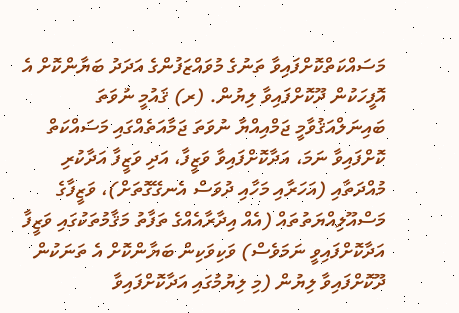މަސައްކަތްކޮށްފައިވާ ތަނުގެ މުވައްޒަފުންގެ އަދަދު ބަޔާންކޮށް އެ އޮފީހަކުން ދޫކޮށްފައިވާ ލިޔުން. (ރ) ޤައުމީ ނުވަތަ ބައިނަލްއަޤުވާމީ ޖަމްއިއްޔާ ނުވަތަ ޖަމާއަތެއްގައި މަސައްކަތް ކޮށްފައިވާ ނަމަ، އަދާކޮށްފައިވާ ވަޒީފާ، އަދި ވަޒީފާ އަދާކުރި މުއްދަތާއި (އަހަރާއި މަހާއި ދުވަސް އެނގޭގޮތަށް)، ވަޒީފާގެ މަސްއޫލިއްޔަތުތައް (އެއް އިދާރާއެއްގެ ތަފާތު މަޤާމުތަކުގައި ވަޒީފާ އަދާކޮށްފައިވީ ނަމަވެސް) ވަކިވަކިން ބަޔާންކޮށް އެ ތަނަކުން ދޫކޮށްފައިވާ ލިޔުން (މި ލިޔުމުގައި އަދާކޮށްފައިވާ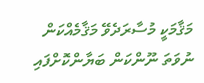މަޤާމަކީ މުސާރަދެވޭ މަޤާމެއްކަން ނުވަތަ ނޫންކަން ބަޔާންކޮށްފައި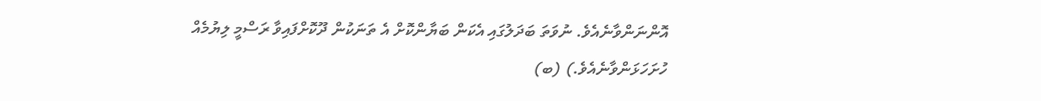އޮންނަންވާނެއެވެ. ނުވަތަ ބަދަލުގައި އެކަން ބަޔާންކޮށް އެ ތަނަކުން ދޫކޮށްފައިވާ ރަސްމީ ލިޔުމެއް ހުށަހަޅަންވާނެއެވެ.) (ބ)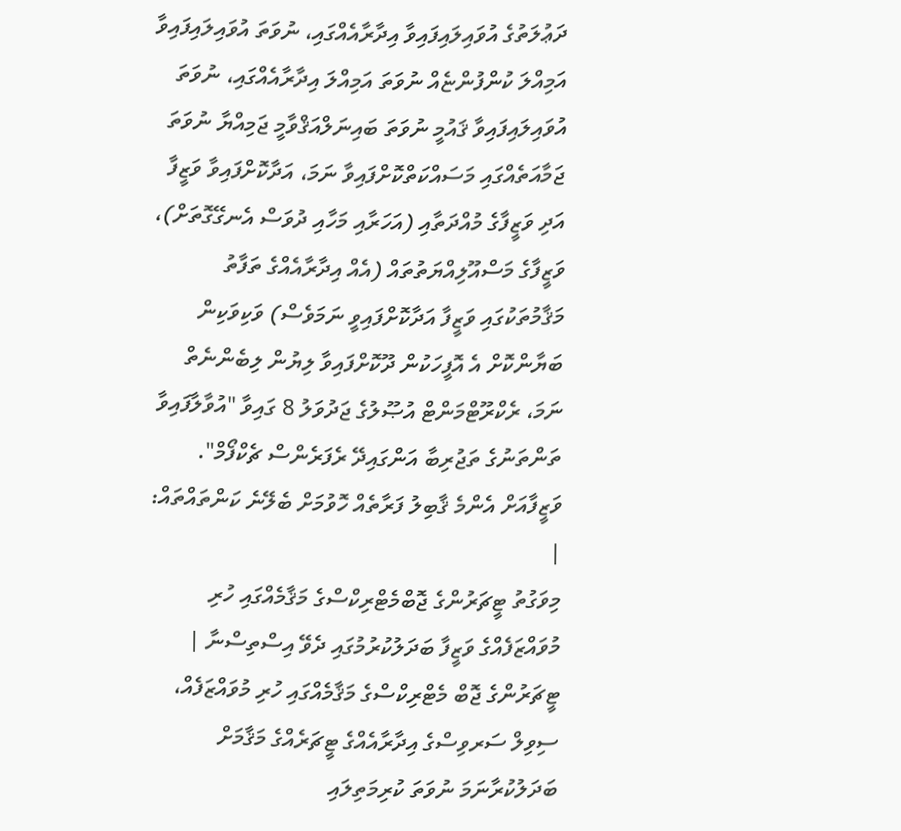ދަޢުލަތުގެ އުވައިލައިފައިވާ އިދާރާއެއްގައި، ނުވަތަ އުވައިލައިފައިވާ އަމިއްލަ ކުންފުންޏެއް ނުވަތަ އަމިއްލަ އިދާރާއެއްގައި، ނުވަތަ އުވައިލައިފައިވާ ޤައުމީ ނުވަތަ ބައިނަލްއަޤްވާމީ ޖަމިއްޔާ ނުވަތަ ޖަމާއަތެއްގައި މަސައްކަތްކޮށްފައިވާ ނަމަ، އަދާކޮށްފައިވާ ވަޒީފާ އަދި ވަޒީފާގެ މުއްދަތާއި (އަހަރާއި މަހާއި ދުވަސް އެނގޭގޮތަށް)، ވަޒީފާގެ މަސްއޫލިއްޔަތުތައް (އެއް އިދާރާއެއްގެ ތަފާތު މަޤާމުތަކުގައި ވަޒީފާ އަދާކޮށްފައިވީ ނަމަވެސް) ވަކިވަކިން ބަޔާންކޮށް އެ އޮފީހަކުން ދޫކޮށްފައިވާ ލިޔުން ލިބެންނެތް ނަމަ، ރެކްރޫޓްމަންޓް އުޞޫލުގެ ޖަދުވަލު 8 ގައިވާ "އުވާލާފައިވާ ތަންތަނުގެ ތަޖުރިބާ އަންގައިދޭ ރެފަރެންސް ޗެކްފޯމް".
ވަޒީފާއަށް އެންމެ ޤާބިލު ފަރާތެއް ހޮވުމަށް ބެލޭނެ ކަންތައްތައް: |
މިވަގުތު ޓީޗަރުންގެ ޖޮބްމެޓްރިކްސްގެ މަޤާމެއްގައި ހުރި މުވައްޒަފެއްގެ ވަޒީފާ ބަދަލުކުރުމުގައި ދެވޭ އިސްތިސްނާ |
ޓީޗަރުންގެ ޖޮބް މެޓްރިކްސްގެ މަޤާމެއްގައި ހުރި މުވައްޒަފެއް، ސިވިލް ސަރވިސްގެ އިދާރާއެއްގެ ޓީޗަރެއްގެ މަޤާމަށް ބަދަލުކުރާނަމަ ނުވަތަ ކުރިމަތިލައި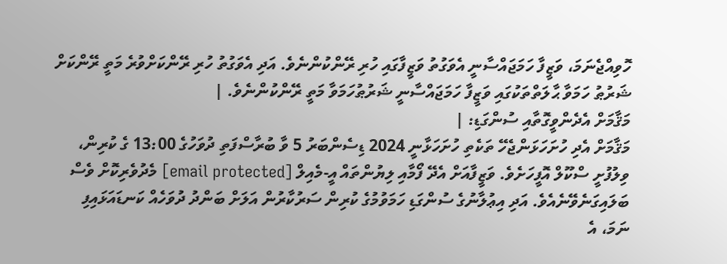ހޮވިއްޖެނަމަ، ވަޒީފާ ހަމަޖައްސާނީ އެވަގުތު ވަޒީފާގައި ހުރި ރޭންކުންނެވެ. އަދި އެވަގުތު ހުރި ރޭންކަށްވުރެ މަތީ ރޭންކަށް ޝަރުޠު ހަމަވާ ޙާލަތްތަކުގައި ވަޒީފާ ހަމަޖައްސާނީ ޝަރުޠުހަމަވާ މަތީ ރޭންކުންނެވެ. |
މަޤާމަށް އެދެންވީގޮތާއި ސުންގަޑި: |
މަޤާމަށް އެދި ހުށަހަޅަންޖެހޭ ތަކެތި ހުށަހަޅާނީ 2024 ޑިސެންބަރު 5 ވާ ބުރާސްފަތި ދުވަހުގެ 13:00 ގެ ކުރިން، ވިލުފުށީ ސްކޫލް އޮފީހަށެވެ. ވަޒީފާއަށް އެދޭ ފޯމާއި ލިޔުންތައް އީ-މެއިލް [email protected] މެދުވެރިކޮށް ވެސް ބަލައިގަނެވޭނެއެވެ. އަދި އިޢުލާނުގެ ސުންގަޑި ހަމަވުމުގެ ކުރިން ސަރުކާރުން އަލަށް ބަންދު ދުވަހެއް ކަނޑައަޅައިފި ނަމަ، އެ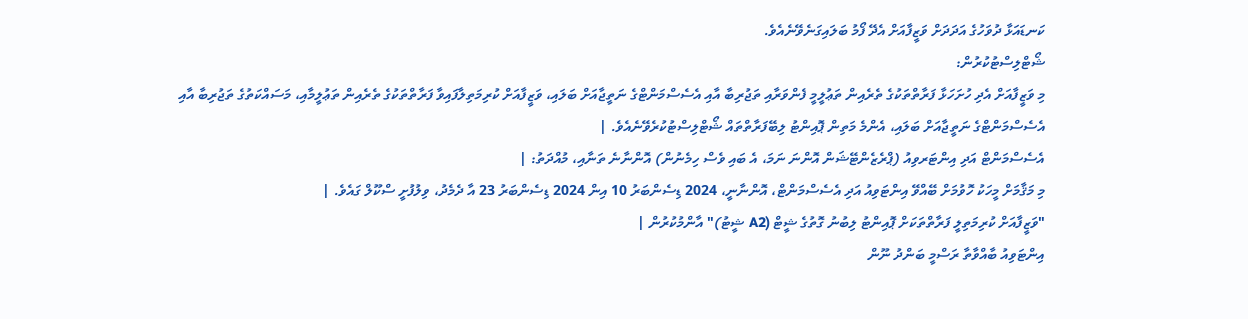ކަނޑައަޅާ ދުވަހުގެ އަދަދަށް ވަޒީފާއަށް އެދޭ ފޯމު ބަލައިގަނެވޭނެއެވެ.
ޝޯޓްލިސްޓުކުރުން:
މި ވަޒީފާއަށް އެދި ހުށަހަޅާ ފަރާތްތަކުގެ ތެރެއިން ތަޢުލީމީ ފެންވަރާއި ތަޖުރިބާ އާއި އެސެސްމަންޓްގެ ނަތީޖާއަށް ބަލައި، ވަޒީފާއަށް ކުރިމަތިލާފައިވާ ފަރާތްތަކުގެ ތެރެއިން ތަޢުލީމާއި، މަސައްކަތުގެ ތަޖުރިބާ އާއި އެސެސްމަންޓްގެ ނަތީޖާއަށް ބަލައި، އެންމެ މަތިން ޕޮއިންޓު ލިބޭފަރާތްތައް ޝޯޓްލިސްޓުކުރެވޭނެއެވެ. |
އެސެސްމަންޓް އަދި އިންޓަރވިއު (ޕްރެޒެންޓޭޝަން އޮންނަ ނަމަ، އެ ބައި ވެސް ހިމެނުން) އޮންނާނެ ތަނާއި، މުއްދަތު: |
މި މަޤާމަށް މީހަކު ހޮވުމަށް ބޭއްވޭ އިންޓަވިއު އަދި އެސެސްމަންޓް، އޮންނާނީ، 2024 ޑިސެންބަރު 10 އިން 2024 ޑިސެންބަރު 23 އާ ދެމެދު، ވިލުފުށީ ސްކޫލް ގައެވެ. |
"ވަޒީފާއަށް ކުރިމަތިލީ ފަރާތްތަކަށް ޕޮއިންޓު ލިބުނު ގޮތުގެ ޝީޓް (A2 ޝީޓު)" އާންމުކުރުން |
އިންޓަވިއު ބާއްވާތާ ރަސްމީ ބަންދު ނޫން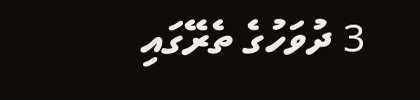3 ދުވަހުގެ ތެރޭގައި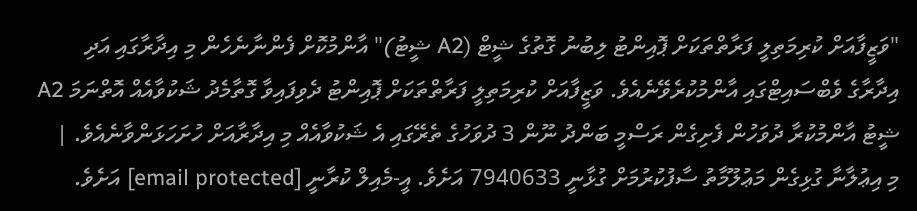"ވަޒީފާއަށް ކުރިމަތިލީ ފަރާތްތަކަށް ޕޮއިންޓު ލިބުނު ގޮތުގެ ޝީޓް (A2 ޝީޓު)" އާންމުކޮށް ފެންނާނެހެން މި އިދާރާގައި އަދި އިދާރާގެ ވެބްސައިޓްގައި އާންމުކުރެވޭނެއެވެ. ވަޒީފާއަށް ކުރިމަތިލީ ފަރާތްތަކަށް ޕޮއިންޓު ދެވިފައިވާ ގޮތާމެދު ޝަކުވާއެއް އޮތްނަމަ A2 ޝީޓު އާންމުކުރާ ދުވަހުން ފެށިގެން ރަސްމީ ބަންދު ނޫން 3 ދުވަހުގެ ތެރޭގައި އެ ޝަކުވާއެއް މި އިދާރާއަށް ހުށަހަޅަންވާނެއެވެ. |
މި އިޢުލާނާ ގުޅިގެން މަޢުލޫމާތު ސާފުކުރުމަށް ގުޅާނީ 7940633 އަށެވެ. އީ-މެއިލް ކުރާނީ [email protected] އަށެވެ.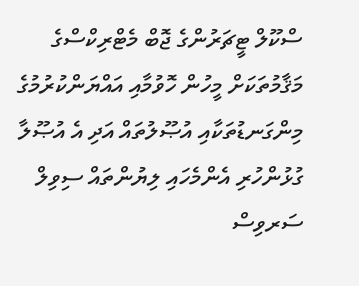ސްކޫލް ޓީޗަރުންގެ ޖޮބް މެޓްރިކްސްގެ މަޤާމުތަކަށް މީހުން ހޮވުމާއި އައްޔަންކުރުމުގެ މިންގަނޑުތަކާއި އުޞޫލުތައް އަދި އެ އުޞޫލާ ގުޅުންހުރި އެންމެހައި ލިޔުންތައް ސިވިލް ސަރވިސް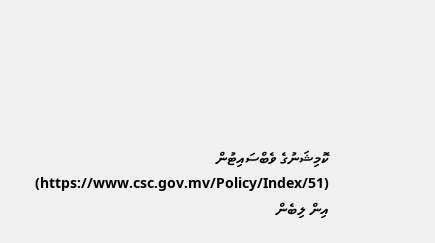ކޮމިޝަނުގެ ވެބްސައިޓުން (https://www.csc.gov.mv/Policy/Index/51) އިން ލިބެން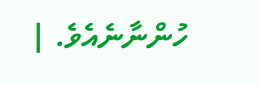ހުންނާނެއެވެ. |